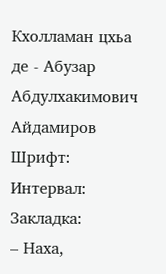Кхолламан цхьа де - Абузар Абдулхакимович Айдамиров
Шрифт:
Интервал:
Закладка:
– Наха,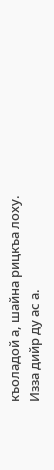къоладой а, шайна рицкъа лоху. Изза дийр ду ас а.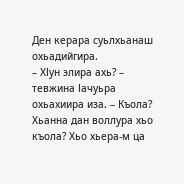Ден керара суьлхьанаш охьадийгира.
– ХІун элира ахь? – тевжина Іачуьра охьахиира иза. – Къола? Хьанна дан воллура хьо къола? Хьо хьера-м ца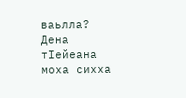ваьлла?
Дена тІейеана моха сихха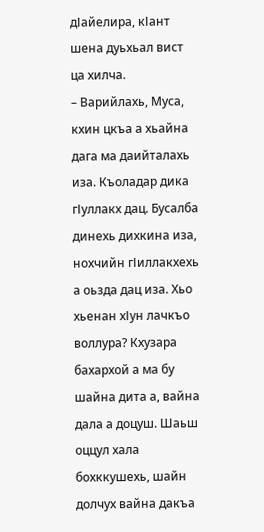дІайелира, кІант шена дуьхьал вист ца хилча.
– Варийлахь, Муса, кхин цкъа а хьайна дага ма даийталахь иза. Къоладар дика гІуллакх дац. Бусалба динехь дихкина иза, нохчийн гІиллакхехь а оьзда дац иза. Хьо хьенан хІун лачкъо воллура? Кхузара бахархой а ма бу шайна дита а, вайна дала а доцуш. Шаьш оццул хала бохккушехь, шайн долчух вайна дакъа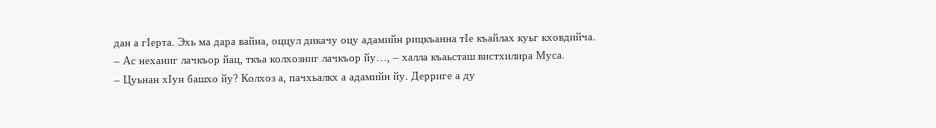дан а гІерта. Эхь ма дара вайна, оццул дикачу оцу адамийн рицкъанна тІе къайлах куьг кховдийча.
– Ас неханиг лачкъор йац, ткъа колхозниг лачкъор йу…, – халла къаьсташ вистхилира Муса.
– Цуьнан хІун башхо йу? Колхоз а, пачхьалкх а адамийн йу. Дерриге а ду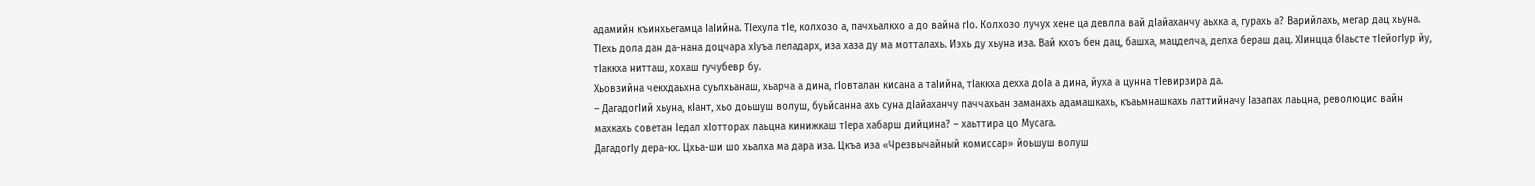адамийн къинхьегамца ІаІийна. ТІехула тІе, колхозо а, пачхьалкхо а до вайна гІо. Колхозо лучух хене ца девлла вай дІайаханчу аьхка а, гурахь а? Варийлахь, мегар дац хьуна. ТІехь дола дан да-нана доцчара хІуъа леладарх, иза хаза ду ма мотталахь. Иэхь ду хьуна иза. Вай кхоъ бен дац, башха, мацделча, делха бераш дац. ХІинцца бІаьсте тІейогІур йу, тІаккха нитташ, хохаш гучубевр бу.
Хьовзийна чекхдаьхна суьлхьанаш, хьарча а дина, гІовталан кисана а таІийна, тІаккха дехха доІа а дина, йуха а цунна тІевирзира да.
– ДагадогІий хьуна, кІант, хьо доьшуш волуш, буьйсанна ахь суна дІайаханчу паччахьан заманахь адамашкахь, къаьмнашкахь латтийначу Іазапах лаьцна, революцис вайн махкахь советан Іeдал хІотторах лаьцна кинижкаш тІера хабарш дийцина? – хаьттира цо Мусага.
ДагадогІу дера-кх. Цхьа-ши шо хьалха ма дара иза. Цкъа иза «Чрезвычайный комиссар» йоьшуш волуш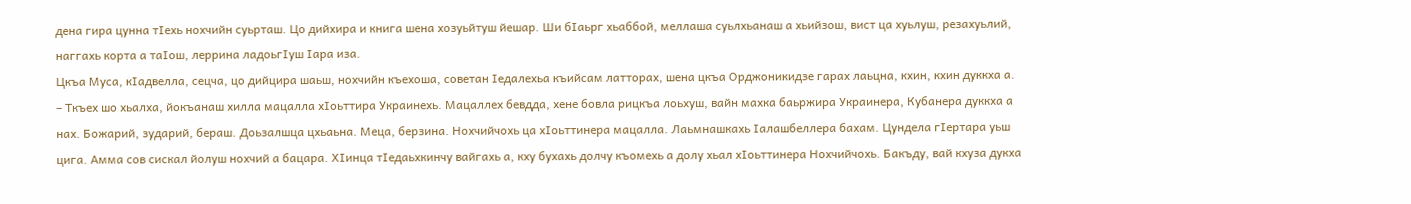дена гира цунна тІехь нохчийн суьрташ. Цо дийхира и книга шена хозуьйтуш йешар. Ши бІаьрг хьаббой, меллаша суьлхьанаш а хьийзош, вист ца хуьлуш, резахуьлий, наггахь корта а таІош, леррина ладоьгІуш Іара иза.
Цкъа Муса, кІадвелла, сецча, цо дийцира шаьш, нохчийн къехоша, советан Іедалехьа къийсам латторах, шена цкъа Орджоникидзе гарах лаьцна, кхин, кхин дуккха а.
– Ткъех шо хьалха, йокъанаш хилла мацалла хІоьттира Украинехь. Мацаллех бевдда, хене бовла рицкъа лоьхуш, вайн махка баьржира Украинера, Кубанера дуккха а нах. Божарий, зударий, бераш. Доьзалшца цхьаьна. Меца, берзина. Нохчийчохь ца хІоьттинера мацалла. Лаьмнашкахь Іалашбеллера бахам. Цундела гІертара уьш цига. Амма сов сискал йолуш нохчий а бацара. ХІинца тІедаьхкинчу вайгахь а, кху бухахь долчу къомехь а долу хьал хІоьттинера Нохчийчохь. Бакъду, вай кхуза дукха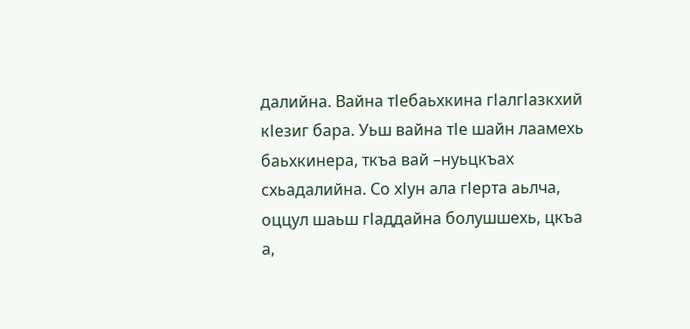далийна. Вайна тІебаьхкина гІалгІазкхий кІезиг бара. Уьш вайна тІе шайн лаамехь баьхкинера, ткъа вай –нуьцкъах схьадалийна. Со хІун ала гІерта аьлча, оццул шаьш гІаддайна болушшехь, цкъа а,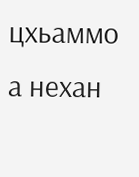цхьаммо а нехан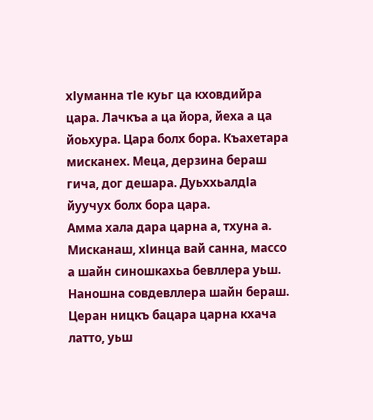хІуманна тІе куьг ца кховдийра цара. Лачкъа а ца йора, йеха а ца йоьхура. Цара болх бора. Къахетара мисканех. Меца, дерзина бераш гича, дог дешара. ДуьххьалдІа йуучух болх бора цара.
Амма хала дара царна а, тхуна а. Мисканаш, хІинца вай санна, массо а шайн синошкахьа бевллера уьш. Наношна совдевллера шайн бераш. Церан ницкъ бацара царна кхача латто, уьш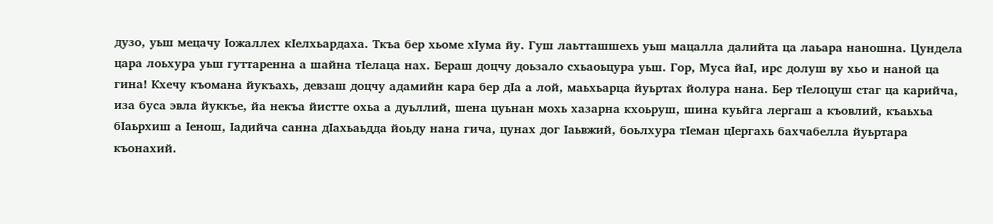дузо, уьш мецачу Іожаллех кІелхьардаха. Ткъа бер хьоме хІума йу. Гуш лаьтташшехь уьш мацалла далийта ца лаьара наношна. Цундела цара лоьхура уьш гуттаренна а шайна тІелаца нах. Бераш доцчу доьзало схьаоьцура уьш. Гор, Муса йаІ, ирс долуш ву хьо и наной ца гина! Кхечу къомана йукъахь, девзаш доцчу адамийн кара бер дІа а лой, маьхьарца йуьртах йолура нана. Бер тІелоцуш стаг ца карийча, иза буса эвла йуккъе, йа некъа йистте охьа а дуьллий, шена цуьнан мохь хазарна кхоьруш, шина куьйга лергаш а къовлий, къаьхьа бІаьрхиш а Іенош, Іадийча санна дІахьаьдда йоьду нана гича, цунах дог Іаьвжий, боьлхура тІеман цІергахь бахчабелла йуьртара къонахий.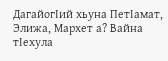ДагайогІий хьуна ПетІамат, Элижа, Мархет а? Вайна тІехула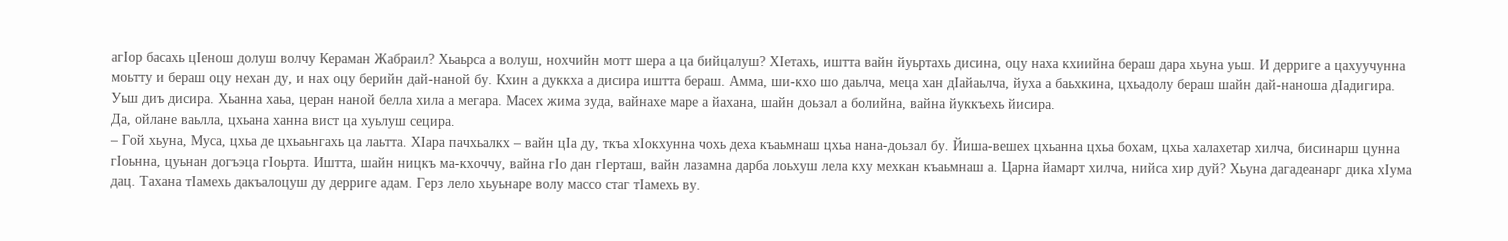агІор басахь цІенош долуш волчу Кераман Жабраил? Хьаьрса а волуш, нохчийн мотт шера а ца бийцалуш? ХІетахь, иштта вайн йуьртахь дисина, оцу наха кхиийна бераш дара хьуна уьш. И дерриге а цахуучунна моьтту и бераш оцу нехан ду, и нах оцу берийн дай-наной бу. Кхин а дуккха а дисира иштта бераш. Амма, ши-кхо шо даьлча, меца хан дІайаьлча, йуха а баьхкина, цхьадолу бераш шайн дай-наноша дІадигира. Уьш диъ дисира. Хьанна хаьа, церан наной белла хила а мегара. Масех жима зуда, вайнахе маре а йахана, шайн доьзал а болийна, вайна йуккъехь йисира.
Да, ойлане ваьлла, цхьана ханна вист ца хуьлуш сецира.
– Гой хьуна, Муса, цхьа де цхьаьнгахь ца лаьтта. ХІара пачхьалкх – вайн цІа ду, ткъа хІокхунна чохь деха къаьмнаш цхьа нана-доьзал бу. Йиша-вешех цхьанна цхьа бохам, цхьа халахетар хилча, бисинарш цунна гІоьнна, цуьнан догъэца гІоьрта. Иштта, шайн ницкъ ма-кхоччу, вайна гІо дан гІерташ, вайн лазамна дарба лоьхуш лела кху мехкан къаьмнаш а. Царна йамарт хилча, нийса хир дуй? Хьуна дагадеанарг дика хІума дац. Тахана тІамехь дакъалоцуш ду дерриге адам. Герз лело хьуьнаре волу массо стаг тІамехь ву.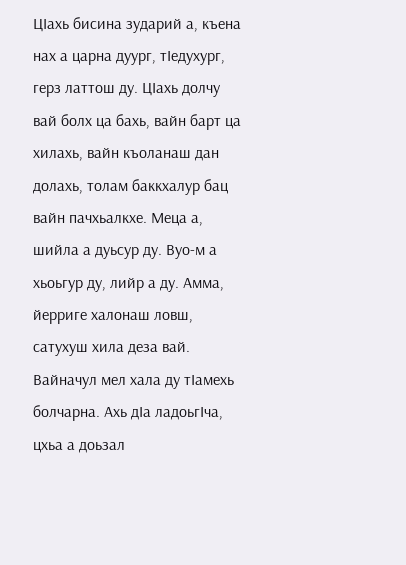ЦІахь бисина зударий а, къена нах а царна дуург, тІедухург, герз латтош ду. ЦІахь долчу вай болх ца бахь, вайн барт ца хилахь, вайн къоланаш дан долахь, толам баккхалур бац вайн пачхьалкхе. Меца а, шийла а дуьсур ду. Вуо-м а хьоьгур ду, лийр а ду. Амма, йерриге халонаш ловш, сатухуш хила деза вай. Вайначул мел хала ду тІамехь болчарна. Ахь дІа ладоьгІча, цхьа а доьзал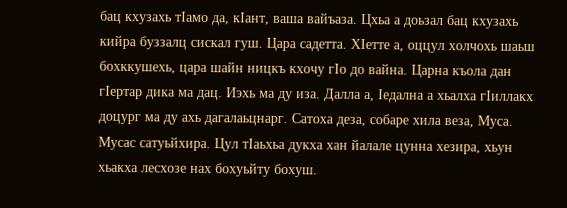бац кхузахь тІамо да, кІант, ваша вайъаза. Цхьа а доьзал бац кхузахь кийра буззалц сискал гуш. Цара садетта. ХІетте а, оццул холчохь шаьш бохккушехь, цара шайн ницкъ кхочу гІо до вайна. Царна къола дан гІертар дика ма дац. Иэхь ма ду иза. Далла а, Іедална а хьалха гІиллакх доцург ма ду ахь дагалаьцнарг. Сатоха деза, собаре хила веза, Муса.
Мусас сатуьйхира. Цул тІаьхьа дукха хан йалале цунна хезира, хьун хьакха лесхозе нах бохуьйту бохуш.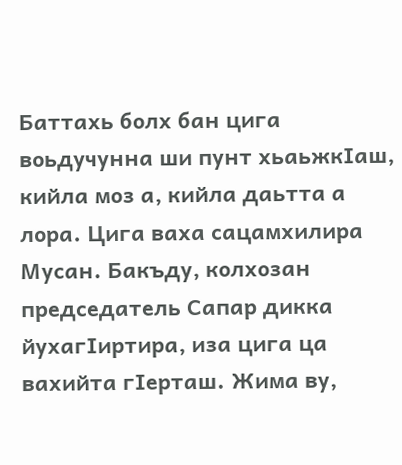Баттахь болх бан цига воьдучунна ши пунт хьаьжкІаш, кийла моз а, кийла даьтта а лора. Цига ваха сацамхилира Мусан. Бакъду, колхозан председатель Сапар дикка йухагІиртира, иза цига ца вахийта гІерташ. Жима ву,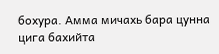бохура. Амма мичахь бара цунна цига бахийта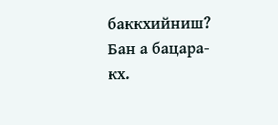баккхийниш? Бан а бацара-кх.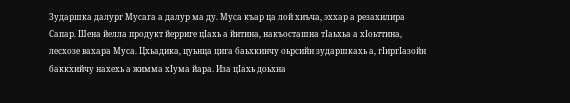Зударшка далург Мусага а далур ма ду. Муса къар ца лой хиъча, эххар а резахилира Сапар. Шена йелла продукт йерриге цІахь а йитина, накъосташна тІаьхьа а хІоьттина, лесхозе вахара Муса. Цхьадика, цуьнца цига баьхкинчу оьрсийн зударшкахь а, гІиргІазойн баккхийчу нахехь а жимма хІума йара. Иза цІахь доьхна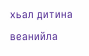хьал дитина веанийла